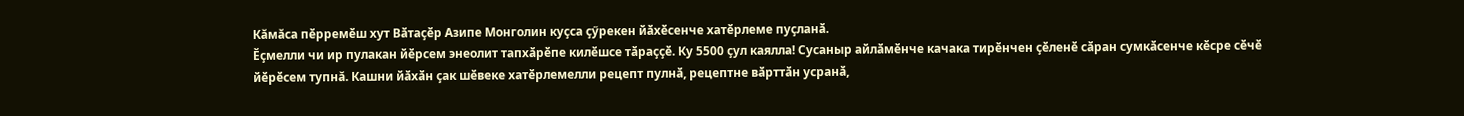Кăмăса пӗрремӗш хут Вӑтаҫӗр Азипе Монголин куҫса ҫӳрекен йӑхӗсенче хатӗрлеме пуҫланӑ.
Ӗҫмелли чи ир пулакан йӗрсем энеолит тапхӑрӗпе килӗшсе тӑраҫҫӗ. Ку 5500 ҫул каялла! Сусаныр айлӑмӗнче качака тирӗнчен ҫӗленӗ сӑран сумкӑсенче кӗсре сӗчӗ йӗрӗсем тупнă. Кашни йӑхӑн ҫак шӗвеке хатӗрлемелли рецепт пулнӑ, рецептне вӑрттӑн усранӑ,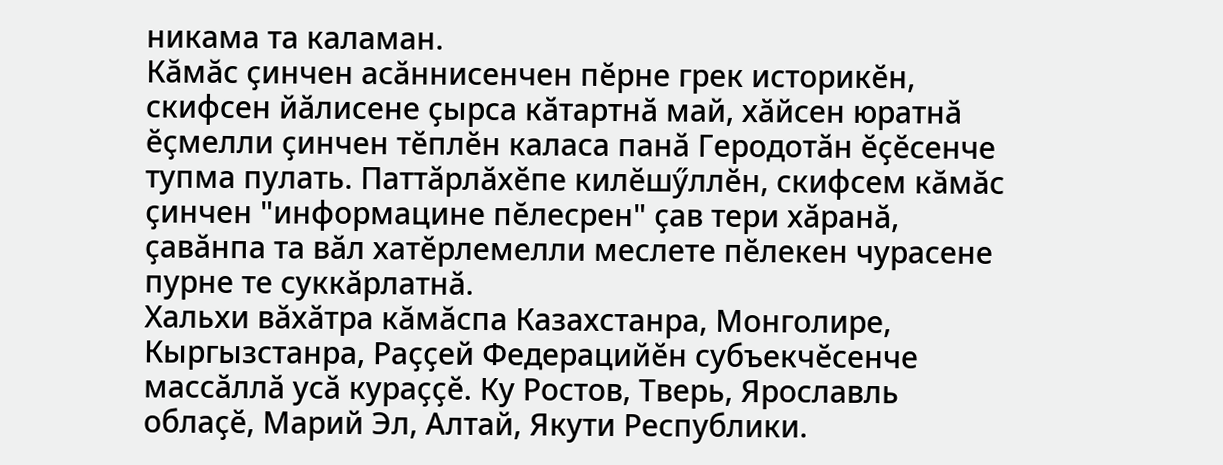никама та каламан.
Кăмăс ҫинчен асӑннисенчен пӗрне грек историкӗн, скифсен йӑлисене ҫырса кӑтартнӑ май, хӑйсен юратнӑ ӗҫмелли ҫинчен тӗплӗн каласа панӑ Геродотӑн ӗҫӗсенче тупма пулать. Паттӑрлӑхӗпе килӗшӳллӗн, скифсем кăмăс ҫинчен "информацине пĕлесрен" ҫав тери хӑранӑ, ҫавӑнпа та вӑл хатӗрлемелли меслете пӗлекен чурасене пурне те суккӑрлатнӑ.
Хальхи вӑхӑтра кăмăспа Казахстанра, Монголире, Кыргызстанра, Раҫҫей Федерацийӗн субъекчӗсенче массӑллӑ усӑ кураҫҫӗ. Ку Ростов, Тверь, Ярославль облаҫӗ, Марий Эл, Алтай, Якути Республики.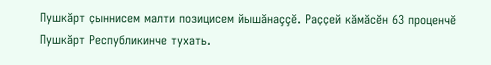Пушкӑрт ҫыннисем малти позицисем йышӑнаççĕ. Раҫҫей кăмăсӗн 63 проценчӗ Пушкӑрт Республикинче тухать.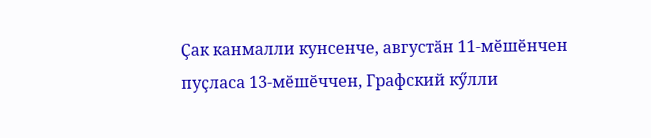Ҫак канмалли кунсенче, августӑн 11-мӗшӗнчен пуҫласа 13-мӗшӗччен, Графский кӳлли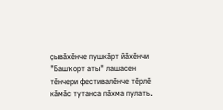ҫывӑхӗнче пушкӑрт йӑхӗнчи "Башҡорт аты" лашасен тӗнчери фестивалӗнче тӗрлӗ кăмăс тутанса пӑхма пулать.